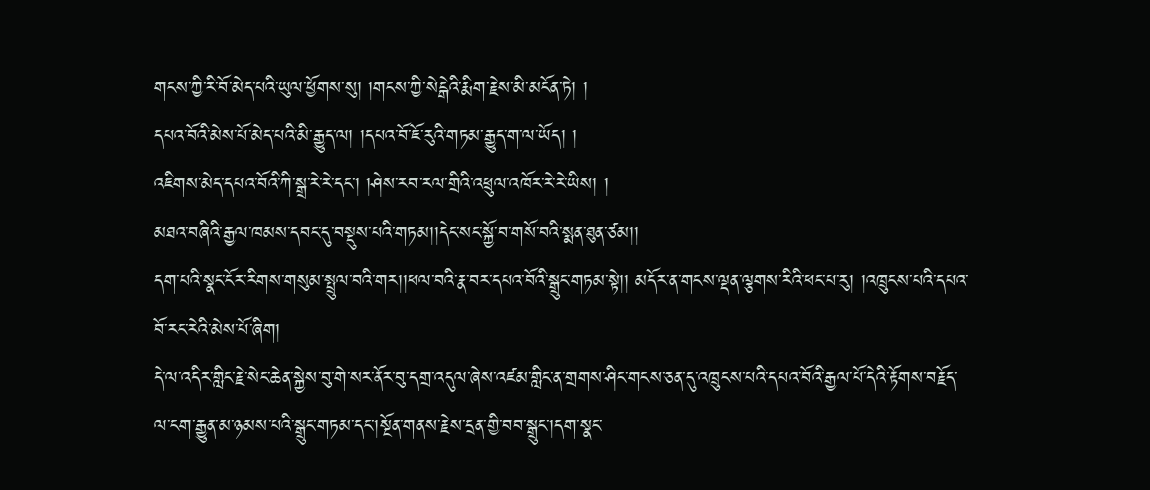གངས་ཀྱི་རི་བོ་མེད་པའི་ཡུལ་ཕྱོགས་སུ། །གངས་ཀྱི་སེངྒེའི་རྨིག་རྗེས་མི་མངོན་ཏེ། །
དཔའ་བོའི་མེས་པོ་མེད་པའི་མི་རྒྱུད་ལ། །དཔའ་བོ་ཇོ་རུའི་གཏམ་རྒྱུད་ག་ལ་ཡོད། །
འཇིགས་མེད་དཔའ་བོའི་ཀི་སྒྲ་རེ་རེ་དང་། །ཤེས་རབ་རལ་གྲིའི་འཕྲུལ་འཁོར་རེ་རེ་ཡིས། །
མཐའ་བཞིའི་རྒྱལ་ཁམས་དབང་དུ་བསྡུས་པའི་གཏམ།།དེང་སང་སྐྱོ་བ་གསོ་བའི་སྨན་ཐུན་ཙམ།།
དག་པའི་སྣང་ངོར་རིགས་གསུམ་སྤྲུལ་བའི་གར།།ཕལ་བའི་རྣ་བར་དཔའ་བོའི་སྒྲུང་གཏམ་སྟེ།། མདོར་ན་གངས་ལྡན་ལྕགས་རིའི་ཕང་པ་རུ། །འཁྲུངས་པའི་དཔའ་བོ་རང་རེའི་མེས་པོ་ཞིག།
དེ་ལ་འདིར་གླིང་རྗེ་སེང་ཆེན་སྐྱེས་བུ་གེ་སར་ནོར་བུ་དགྲ་འདུལ་ཞེས་འཛམ་གླིང་ན་གྲགས་ཤིང་གངས་ཅན་དུ་འཁྲུངས་པའི་དཔའ་བོའི་རྒྱལ་པོ་དེའི་རྟོགས་བརྗོད་ལ་ངག་རྒྱུན་མ་ཉམས་པའི་སྒྲུང་གཏམ་དང་།སྔོན་གནས་རྗེས་དྲན་གྱི་བབ་སྒྲུང་།དག་སྣང་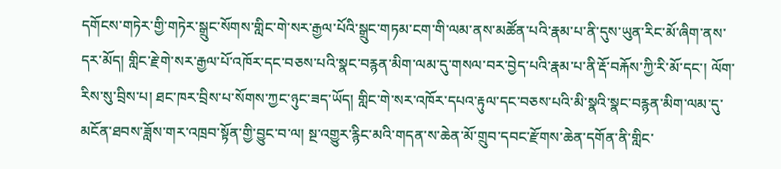དགོངས་གཏེར་གྱི་གཏེར་སྒྲུང་སོགས་གླིང་གེ་སར་རྒྱལ་པོའི་སྒྲུང་གཏམ་ངག་གི་ལམ་ནས་མཚོན་པའི་རྣམ་པ་ནི་དུས་ཡུན་རིང་མོ་ཞིག་ནས་དར་མོད། གླིང་རྗེ་གེ་སར་རྒྱལ་པོ་འཁོར་དང་བཅས་པའི་སྣང་བརྙན་མིག་ལམ་དུ་གསལ་བར་བྱེད་པའི་རྣམ་པ་ནི་རྡོ་བརྐོས་ཀྱི་རི་མོ་དང་། ལོག་རིས་སུ་བྲིས་པ། ཐང་ཁར་བྲིས་པ་སོགས་ཀྱང་ཉུང་ཟད་ཡོད། གླིང་གེ་སར་འཁོར་དཔའ་རྟུལ་དང་བཅས་པའི་མི་སྣའི་སྣང་བརྙན་མིག་ལམ་དུ་མངོན་ཐབས་ཟློས་གར་འཁྲབ་སྟོན་གྱི་བྱུང་བ་ལ། སྔ་འགྱུར་རྙིང་མའི་གདན་ས་ཆེན་མོ་གྲུབ་དབང་རྫོགས་ཆེན་དགོན་ནི་གླིང་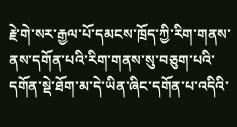རྗེ་གེ་སར་རྒྱལ་པོ་དམངས་ཁྲོད་ཀྱི་རིག་གནས་ནས་དགོན་པའི་རིག་གནས་སུ་བཅུག་པའི་དགོན་སྡེ་ཐོག་མ་དེ་ཡིན་ཞིང་དགོན་པ་འདིའི་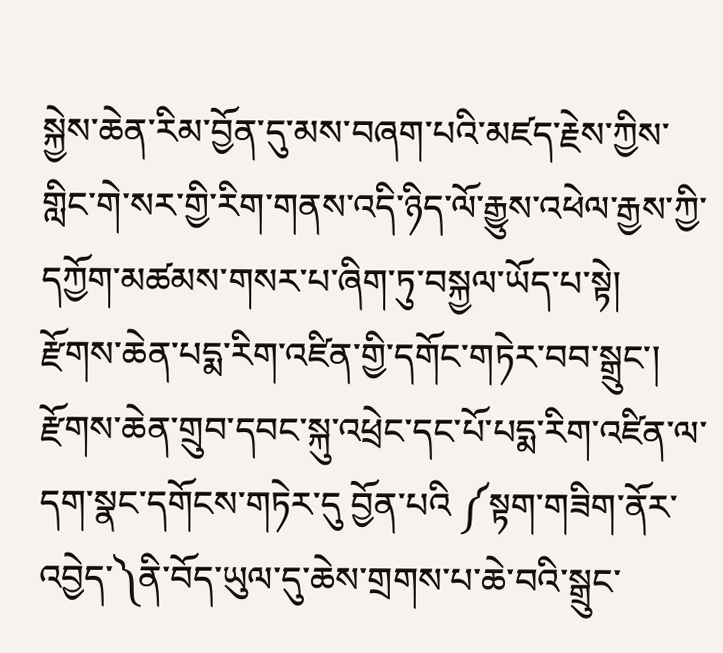སྐྱེས་ཆེན་རིམ་བྱོན་དུ་མས་བཞག་པའི་མཛད་རྗེས་ཀྱིས་གླིང་གེ་སར་གྱི་རིག་གནས་འདི་ཉིད་ལོ་རྒྱུས་འཕེལ་རྒྱས་ཀྱི་དཀྱོག་མཚམས་གསར་པ་ཞིག་ཏུ་བསྐྱལ་ཡོད་པ་སྟེ།
རྫོགས་ཆེན་པདྨ་རིག་འཛིན་གྱི་དགོང་གཏེར་བབ་སྒྲུང་།
རྫོགས་ཆེན་གྲུབ་དབང་སྐུ་འཕྲེང་དང་པོ་པདྨ་རིག་འཛིན་ལ་དག་སྣང་དགོངས་གཏེར་དུ བྱོན་པའི ༼སྟག་གཟིག་ནོར་འབྱེད་༽ནི་བོད་ཡུལ་དུ་ཆེས་གྲགས་པ་ཆེ་བའི་སྒྲུང་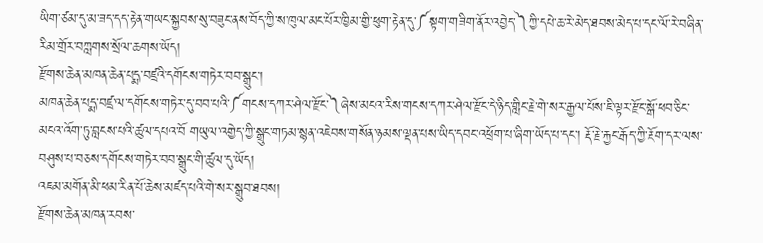ཡིག་ཙམ་དུ་མ་ཟད་དད་རྟེན་གཡང་སྐྱབས་སུ་བཟུང་ནས་བོད་ཀྱི་ས་ཁུལ་མང་པོར་ཁྱིམ་གྱི་ཕུག་རྟེན་དུ་༼སྟག་གཟིག་ནོར་འབྱེད་༽ཀྱི་དཔེ་ཆ་རེ་མེད་ཐབས་མེད་པ་དང་ལོ་རེ་བཞིན་རིམ་གྲོར་བཀླགས་སྲོལ་ཆགས་ཡོད།
རྫོགས་ཆེན་མཁན་ཆེན་པདྨ་བཛྲའི་དགོངས་གཏེར་བབ་སྒྲུང་།
མཁན་ཆེན་པདྨ་བཛྲ་ལ་དགོངས་གཏེར་དུ་བབ་པའི་༼གངས་དཀར་ཤེལ་རྫོང་༽ཞེས་མངའ་རིས་གངས་དཀར་ཤེལ་རྫོང་དེ་ཉིད་གླིང་རྗེ་གེ་སར་རྒྱལ་པོས་ཇི་ལྟར་རྫོང་སྒོ་ཕབ་ཅིང་མངའ་འོག་ཏུ་བླངས་པའི་ཚུལ་དཔའ་བོ གཡུལ་འགྱེད་ཀྱི་སྒྲུང་གཏམ་སྙན་འཇེབས་གསོན་ཉམས་ལྡན་པས་ཡིད་དབང་འཕྲོག་པ་ཞིག་ཡོད་པ་དང་། རྡོ་རྗེ་རྐྱང་རྒོད་ཀྱི་རྔོག་དར་ལས་བཤུས་པ་བཅས་དགོངས་གཏེར་བབ་སྒྲུང་གི་ཚུལ་དུ་ཡོད།
འཇམ་མགོན་མི་ཕམ་རིན་པོ་ཆེས་མཛད་པའི་གེ་སར་སྒྲུབ་ཐབས།
རྫོགས་ཆེན་མཁན་རབས་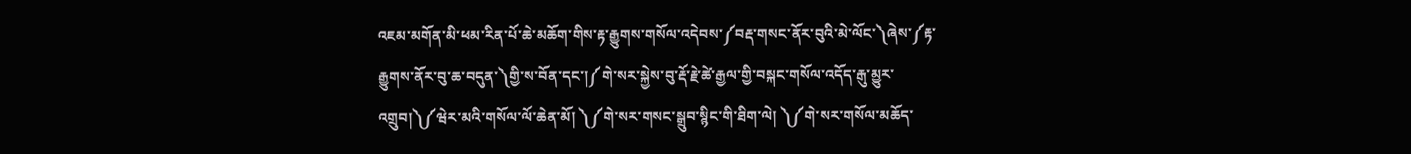འཇམ་མགོན་མི་ཕམ་རིན་པོ་ཆེ་མཆོག་གིས་རྟ་རྒྱུགས་གསོལ་འདེབས་༼བརྡ་གསང་ནོར་བུའི་མེ་ལོང་༽ཞེས་༼རྟ་རྒྱུགས་ནོར་བུ་ཆ་བདུན་༽གྱི་ས་བོན་དང་།༼གེ་སར་སྐྱེས་བུ་རྡོ་རྗེ་ཚེ་རྒྱལ་གྱི་བསྐང་གསོལ་འདོད་རྒུ་མྱུར་འགྲུབ།༽༼ཝེར་མའི་གསོལ་ལོ་ཆེན་མོ། ༽༼གེ་སར་གསང་སྒྲུབ་སྙིང་གི་ཐིག་ལེ། ༽༼གེ་སར་གསོལ་མཆོད་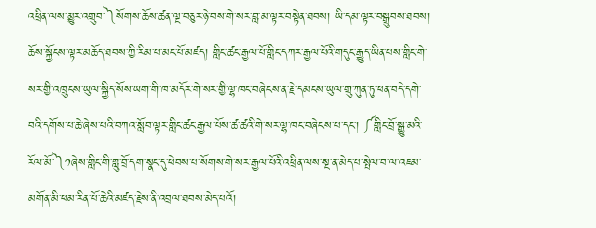འཕྲིན་ལས་མྱུར་འགྲུབ་༽སོགས་ཆོས་ཚན་ལྔ་བཅུར་ཉེ་བས་གེ་སར་བླ་མ་ལྟར་བསྟེན་ཐབས། ཡི་དམ་ལྟར་བསྒྲུབས་ཐབས། ཆོས་སྐྱོངས་ལྟར་མཆོད་ཐབས་ཀྱི་རིམ་པ་མང་པོ་མཛད། གླིང་ཚང་རྒྱལ་པོ་གླིང་དཀར་རྒྱལ་པོའི་གདུང་རྒྱུད་ཡིན་པས་གླིང་གེ་སར་གྱི་འཁྲུངས་ཡུལ་སྐྱིད་སོས་ཡག་གི་ཁ་མདོར་གེ་སར་གྱི་ལྷ་ཁང་བཞེངས་ན་རྗེ་དམངས་ཡུལ་གྲུ་ཀུན་ཏུ་ཕན་བདེ་དགེ་བའི་དགོས་པ་ཆེ་ཞེས་པའི་བཀའ་སློབ་ལྟར་གླིང་ཚང་རྒྱལ་པོས་ཚ་ཚའི་གེ་སར་ལྷ་ཁང་བཞེངས་པ་དང་། ༼གླིང་བྲོ་སྒྱུ་མའི་རོལ་མོ་༽༡ཞེས་གླིང་གི་གླུ་བྲོ་དག་སྣང་དུ་ཕེབས་པ་སོགས་གེ་སར་རྒྱལ་པོའི་འཕྲིན་ལས་སྔ་ན་མེད་པ་སྤེལ་བ་ལ་འཇམ་མགོན་མི་ཕམ་རིན་པོ་ཆེའི་མཛད་རྗེས་ནི་འབྲལ་ཐབས་མེད་པའོ།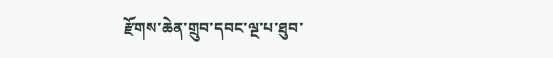རྫོགས་ཆེན་གྲུབ་དབང་ལྔ་པ་ཐུབ་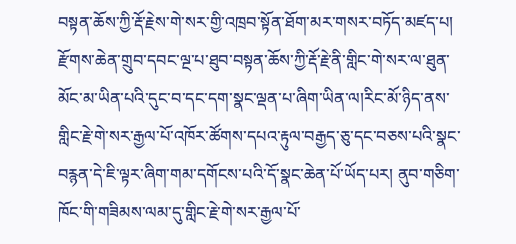བསྟན་ཆོས་ཀྱི་རྡོ་རྗེས་གེ་སར་གྱི་འཁྲབ་སྟོན་ཐོག་མར་གསར་བཏོད་མཛད་པ།
རྫོགས་ཆེན་གྲུབ་དབང་ལྔ་པ་ཐུབ་བསྟན་ཆོས་ཀྱི་རྡོ་རྗེ་ནི་གླིང་གེ་སར་ལ་ཐུན་མོང་མ་ཡིན་པའི་དུང་བ་དང་དག་སྣང་ལྡན་པ་ཞིག་ཡིན་ལ།རིང་མོ་ཉིད་ནས་གླིང་རྗེ་གེ་སར་རྒྱལ་པོ་འཁོར་ཚོགས་དཔའ་རྟུལ་བརྒྱད་ཅུ་དང་བཅས་པའི་སྣང་བརྙན་དེ་ཇི་ལྟར་ཞིག་གམ་དགོངས་པའི་དོ་སྣང་ཆེན་པོ་ཡོད་པར། ནུབ་གཅིག་ཁོང་གི་གཟིམས་ལམ་དུ་གླིང་རྗེ་གེ་སར་རྒྱལ་པོ་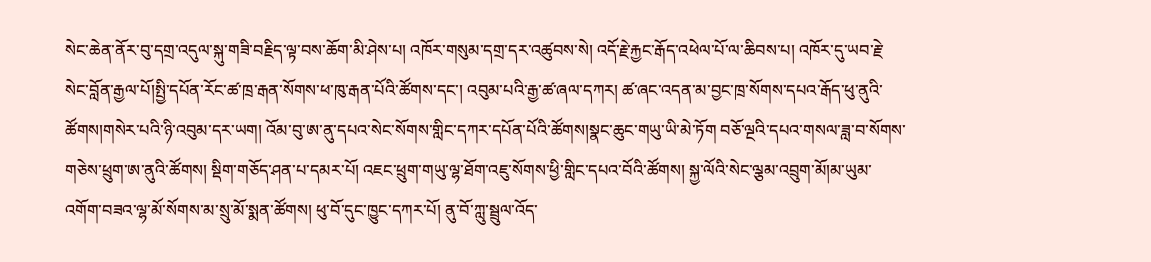སེང་ཆེན་ནོར་བུ་དགྲ་འདུལ་སྐུ་གཟི་བརྗིད་ལྟ་བས་ཆོག་མི་ཤེས་པ། འཁོར་གསུམ་དགྲ་དར་འཚུབས་སེ། འདོ་རྗེ་རྐྱང་རྒོད་འཕེལ་པོ་ལ་ཆིབས་པ། འཁོར་དུ་ཡབ་རྗེ་སེང་བློན་རྒྱལ་པོ།སྤྱི་དཔོན་རོང་ཚ་ཁྲ་རྒན་སོགས་ཕ་ཁུ་རྒན་པོའི་ཚོགས་དང་། འབུམ་པའི་རྒྱ་ཚ་ཞལ་དཀར། ཚ་ཞང་འདན་མ་བྱང་ཁྲ་སོགས་དཔའ་རྒོད་ཕུ་ནུའི་ཚོགས།གསེར་པའི་ཉི་འབུམ་དར་ཡག། འོམ་བུ་ཨ་ནུ་དཔའ་སེང་སོགས་གླིང་དཀར་དཔོན་པོའི་ཚོགས།སྣང་ཆུང་གཡུ་ཡི་མེ་ཏོག བཅོ་ལྔའི་དཔའ་གསལ་ཟླ་བ་སོགས་གཅེས་ཕྲུག་ཨ་ནུའི་ཚོགས། སྡིག་གཅོད་ཤན་པ་དམར་པོ། འཇང་ཕྲུག་གཡུ་ལྷ་ཐོག་འཇུ་སོགས་ཕྱི་གླིང་དཔའ་བོའི་ཚོགས། སྐྱ་ལོའི་སེང་ལྕམ་འབྲུག་མོ།མ་ཡུམ་འགོག་བཟའ་ལྷ་མོ་སོགས་མ་སྲུ་མོ་སྨན་ཚོགས། ཕུ་བོ་དུང་ཁྱུང་དཀར་པོ། ནུ་བོ་ཀླུ་སྦྲུལ་འོད་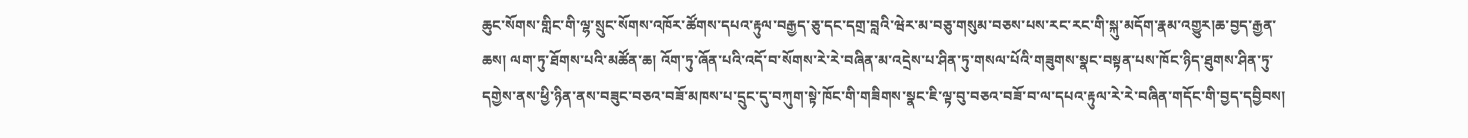ཆུང་སོགས་གླིང་གི་ལྷ་སྲུང་སོགས་འཁོར་ཚོགས་དཔའ་རྟུལ་བརྒྱད་ཅུ་དང་དགྲ་བླའི་ཝེར་མ་བཅུ་གསུམ་བཅས་པས་རང་རང་གི་སྐུ་མདོག་རྣམ་འགྱུར།ཆ་བྱད་རྒྱན་ཆས། ལག་ཏུ་ཐོགས་པའི་མཚོན་ཆ། འོག་ཏུ་ཞོན་པའི་འདོ་བ་སོགས་རེ་རེ་བཞིན་མ་འདྲེས་པ་ཤིན་ཏུ་གསལ་པོའི་གཟུགས་སྣང་བསྟན་པས་ཁོང་ཉིད་ཐུགས་ཤིན་ཏུ་དགྱེས་ནས་ཕྱི་ཉིན་ནས་བཟུང་བཅའ་བཟོ་མཁས་པ་དྲུང་དུ་བཀུག་སྟེ་ཁོང་གི་གཟིགས་སྣང་ཇི་ལྟ་བུ་བཅའ་བཟོ་བ་ལ་དཔའ་རྟུལ་རེ་རེ་བཞིན་གདོང་གི་བྱད་དབྱིབས།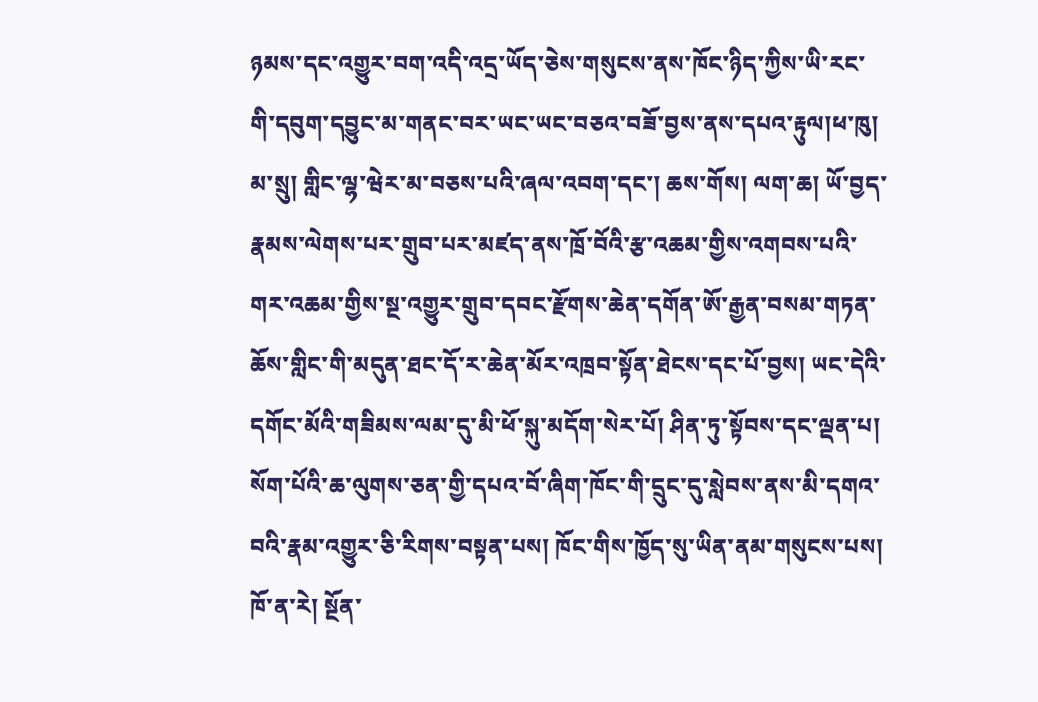ཉམས་དང་འགྱུར་བག་འདི་འདྲ་ཡོད་ཅེས་གསུངས་ནས་ཁོང་ཉིད་ཀྱིས་ཡི་རང་གི་དབུག་དབྱུང་མ་གནང་བར་ཡང་ཡང་བཅའ་བཟོ་བྱས་ནས་དཔའ་རྟུལ།ཕ་ཁུ། མ་སྲུ། གླིང་ལྷ་ཝེར་མ་བཅས་པའི་ཞལ་འབག་དང་། ཆས་གོས། ལག་ཆ། ཡོ་བྱད་རྣམས་ལེགས་པར་གྲུབ་པར་མཛད་ནས་ཁྲོ་བོའི་རྩ་འཆམ་གྱིས་འགབས་པའི་གར་འཆམ་གྱིས་སྔ་འགྱུར་གྲུབ་དབང་རྫོགས་ཆེན་དགོན་ཨོ་རྒྱན་བསམ་གཏན་ཆོས་གླིང་གི་མདུན་ཐང་དོ་ར་ཆེན་མོར་འཁྲབ་སྟོན་ཐེངས་དང་པོ་བྱས། ཡང་དེའི་དགོང་མོའི་གཟིམས་ལམ་དུ་མི་ཕོ་སྐུ་མདོག་སེར་པོ། ཤིན་ཏུ་སྟོབས་དང་ལྡན་པ། སོག་པོའི་ཆ་ལུགས་ཅན་གྱི་དཔའ་བོ་ཞིག་ཁོང་གི་དྲུང་དུ་སླེབས་ནས་མི་དགའ་བའི་རྣམ་འགྱུར་ཅི་རིགས་བསྟན་པས། ཁོང་གིས་ཁྱོད་སུ་ཡིན་ནམ་གསུངས་པས། ཁོ་ན་རེ། སྔོན་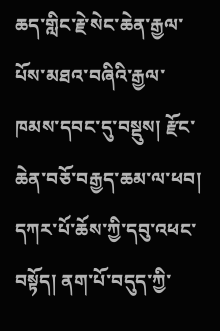ཆད་གླིང་རྗེ་སེང་ཆེན་རྒྱལ་པོས་མཐའ་བཞིའི་རྒྱལ་ཁམས་དབང་དུ་བསྡུས། རྫོང་ཆེན་བཅོ་བརྒྱད་ཆམ་ལ་ཕབ། དཀར་པོ་ཆོས་ཀྱི་དབུ་འཕང་བསྟོད། ནག་པོ་བདུད་ཀྱི་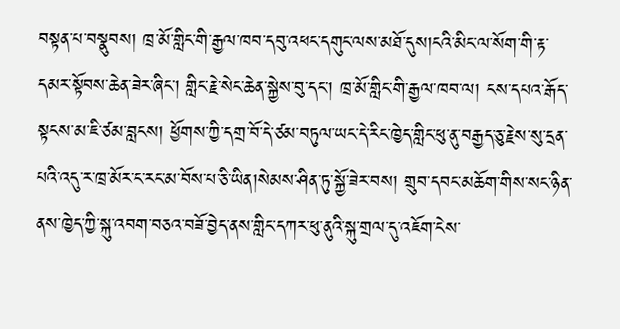བསྟན་པ་བསྣུབས། ཁྲ་མོ་གླིང་གི་རྒྱལ་ཁབ་དབུ་འཕང་དགུང་ལས་མཐོ་དུས།ངའི་མིང་ལ་སོག་གི་རྟ་དམར་སྟོབས་ཆེན་ཟེར་ཞིང་། གླིང་རྗེ་སེང་ཆེན་སྐྱེས་བུ་དང་། ཁྲ་མོ་གླིང་གི་རྒྱལ་ཁབ་ལ། ངས་དཔའ་རྒོད་སྟངས་མ་ཇི་ཙམ་བླངས། ཕྱོགས་ཀྱི་དགྲ་བོ་དེ་ཙམ་བཏུལ་ཡང་དེ་རིང་ཁྱེད་གླིང་ཕུ་ནུ་བརྒྱད་ཅུ་རྗེས་སུ་དྲན་པའི་འདུ་ར་ཁྲ་མོར་ང་རང་མ་བོས་པ་ཅི་ཡིན།སེམས་ཤིན་ཏུ་སྐྱོ་ཟེར་བས། གྲུབ་དབང་མཆོག་གིས་སང་ཉིན་ནས་ཁྱེད་ཀྱི་སྐུ་འབག་བཅའ་བཟོ་བྱེད་ནས་གླིང་དཀར་ཕུ་ནུའི་སྐུ་གྲལ་དུ་འཇོག་ངེས་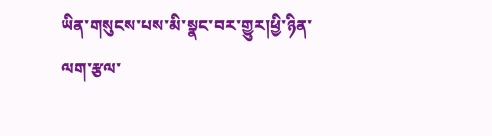ཡིན་གསུངས་པས་མི་སྣང་བར་གྱུར།ཕྱི་ཉིན་ལག་རྩལ་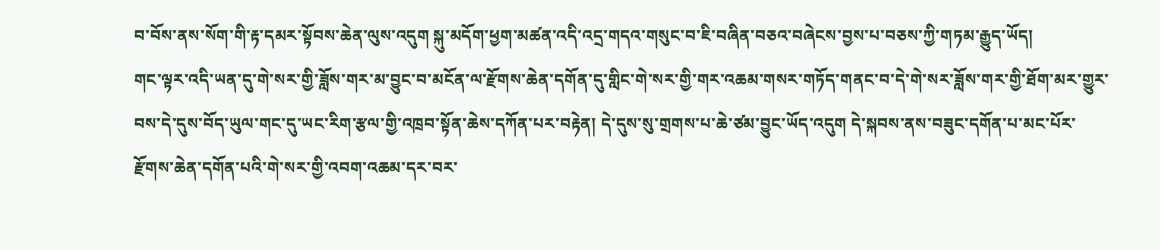བ་བོས་ནས་སོག་གི་རྟ་དམར་སྟོབས་ཆེན་ལུས་འདུག སྐུ་མདོག་ཕྱག་མཚན་འདི་འདྲ་གདའ་གསུང་བ་ཇི་བཞིན་བཅའ་བཞེངས་བྱས་པ་བཅས་ཀྱི་གཏམ་རྒྱུད་ཡོད།
གང་ལྟར་འདི་ཡན་དུ་གེ་སར་གྱི་ཟློས་གར་མ་བྱུང་བ་མངོན་ལ་རྫོགས་ཆེན་དགོན་དུ་གླིང་གེ་སར་གྱི་གར་འཆམ་གསར་གཏོད་གནང་བ་དེ་གེ་སར་ཟློས་གར་གྱི་ཐོག་མར་གྱུར་བས་དེ་དུས་བོད་ཡུལ་གང་དུ་ཡང་རིག་རྩལ་གྱི་འཁྲབ་སྟོན་ཆེས་དཀོན་པར་བརྟེན། དེ་དུས་སུ་གྲགས་པ་ཆེ་ཙམ་བྱུང་ཡོད་འདུག དེ་སྐབས་ནས་བཟུང་དགོན་པ་མང་པོར་རྫོགས་ཆེན་དགོན་པའི་གེ་སར་གྱི་འབག་འཆམ་དར་བར་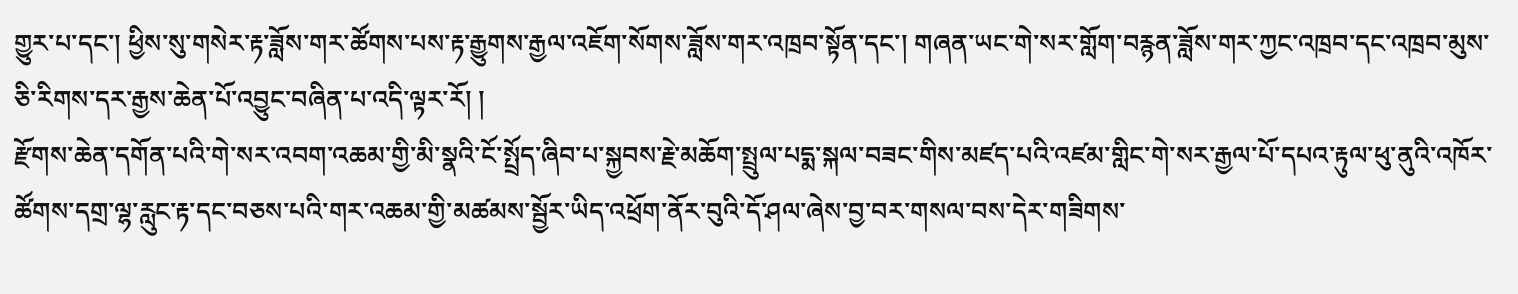གྱུར་པ་དང་། ཕྱིས་སུ་གསེར་རྟ་ཟློས་གར་ཚོགས་པས་རྟ་རྒྱུགས་རྒྱལ་འཇོག་སོགས་ཟློས་གར་འཁྲབ་སྟོན་དང་། གཞན་ཡང་གེ་སར་གློག་བརྙན་ཟློས་གར་ཀྱང་འཁྲབ་དང་འཁྲབ་མུས་ཅི་རིགས་དར་རྒྱས་ཆེན་པོ་འབྱུང་བཞིན་པ་འདི་ལྟར་རོ། །
རྫོགས་ཆེན་དགོན་པའི་གེ་སར་འབག་འཆམ་གྱི་མི་སྣའི་ངོ་སྤྲོད་ཞིབ་པ་སྐྱབས་རྗེ་མཆོག་སྤྲུལ་པདྨ་སྐལ་བཟང་གིས་མཛད་པའི་འཛམ་གླིང་གེ་སར་རྒྱལ་པོ་དཔའ་རྟུལ་ཕུ་ནུའི་འཁོར་ཚོགས་དགྲ་ལྷ་རླུང་རྟ་དང་བཅས་པའི་གར་འཆམ་གྱི་མཚམས་སྦྱོར་ཡིད་འཕྲོག་ནོར་བུའི་དོ་ཤལ་ཞེས་བྱ་བར་གསལ་བས་དེར་གཟིགས་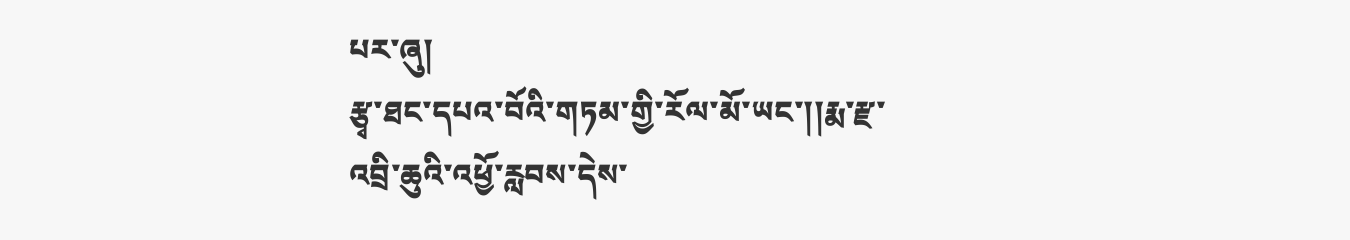པར་ཞུ།
རྩྭ་ཐང་དཔའ་བོའི་གཏམ་གྱི་རོལ་མོ་ཡང་།།རྨ་རྫ་འབྲི་ཆུའི་འཕྱོ་རླབས་དེས་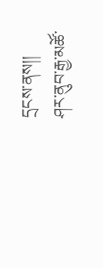དྲངས་ནས།།
ཤར་ནུབ་རྒྱ་མཚོ་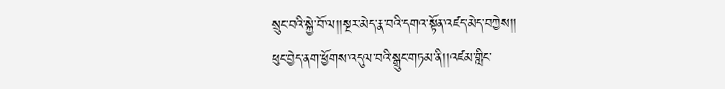སྲུང་བའི་སྐྱེ་བོ་ལ།།སྔར་མེད་རྣ་བའི་དགའ་སྟོན་འཛད་མེད་བཀྱེས།།
ཕུང་བྱེད་ནག་ཕྱོགས་འདུལ་བའི་སྒྲུང་གཏམ་ནི།།འཛམ་གླིང་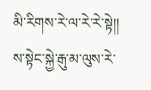མི་རིགས་རེ་ལ་རེ་རེ་སྟེ།།
ས་སྟེང་སྐྱེ་རྒུ་མ་ལུས་རེ་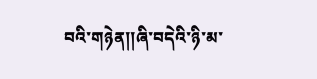བའི་གཉེན།།ཞི་བདེའི་ཉི་མ་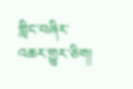གླིང་བཞིར་འཆར་གྱུར་ཅིག།